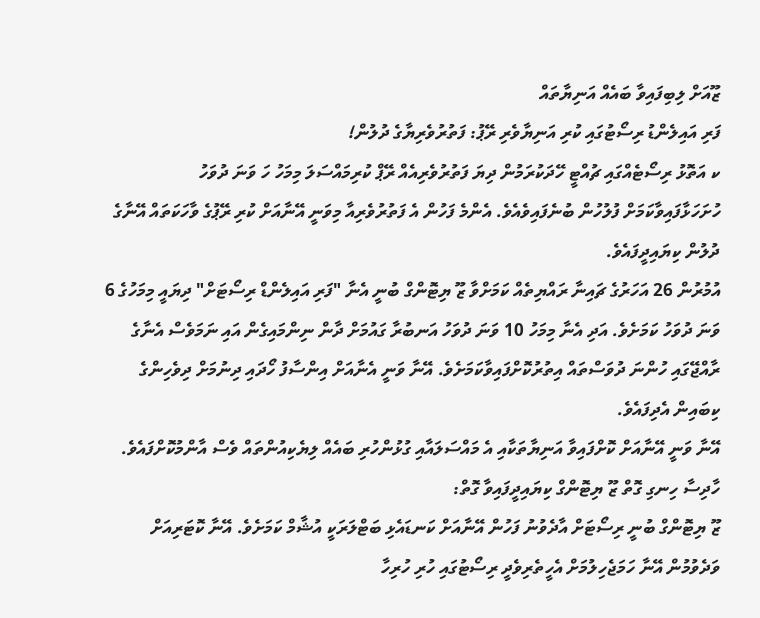ޒޫއަށް ލިބިފައިވާ ބައެއް އަނިޔާތައް
ފަރި އައިލެންޑު ރިސޯޓުގައި ކުރި އަނިޔާވެރި ރޭޕު: ފަތުރުވެރިޔާގެ ދުލުން!
ކ އަތޮޅު ރިސޯޓެއްގައި ޗުއްޓީ ހޭދަކުރަމުން ދިޔަ ފަތުރުވެރިއެއް ރޭޕް ކުރިމައްސަލަ މިމަހު ހަ ވަނަ ދުވަހު ހުށަހަޅާފައިވާކަމަށް ފުލުހުން ބުނެފައިވެއެވެ. އެންމެ ފަހުން އެ ފަތުރުވެރިއާ މިވަނީ އޭނާއަށް ކުރި ރޭޕުގެ ވާހަކަތައް އޭނާގެ ދުލުން ކިޔައިދީފައެވެ.
އުމުރުން 26 އަހަރުގެ ޗައިނާ ރައްޔިތެއް ކަމަށްވާ ޒޫ ޔިޓޮންގް ބުނީ އެނާ "ފަރި އައިލެންޑް ރިސޯޓަށް" ދިޔައީ މިމަހުގެ 6 ވަނަ ދުވަހު ކަމަށެވެ. އަދި އެނާ މިމަހު 10 ވަނަ ދުވަހު އަނބުރާ ގައުމަށް ދާން ނިންމައިގެން އައި ނަމަވެސް އެނާގެ ރާއްޖޭގައި ހުންނަ ދުވަސްތައް އިތުރުކޮށްފައިވާކަމަށެވެ. އޭނާ ވަނީ އެނާއަށް އިންސާފު ހޯދައި ދިނުމަށް ދިވެހިންގެ ކިބައިން އެދިފައެވެ.
އޭނާ ވަނީ އޭނާއަށް ކޮށްފައިވާ އަނިޔާތަކާއި އެ މައްސަލައާއި ގުޅުންހުރި ބައެއް ލިޔެކިއުންތައް ވެސް އާންމުކޮށްފައެވެ.
ހާދިސާ ހިނގި ގޮތް ޒޫ ޔިޓޮންގް ކިޔައިދީފައިވާ ގޮތް:
ޒޫ ޔިޓޮންގް ބުނީ ރިސޯޓަށް އާދެވުނު ފަހުން އޭނާއަށް ކަނޑައެޅި ބަޓްލަރަކީ އުޝާމް ކަމަށެވެ. އޭނާ ކޮޓަރިއަށް ވަދެވުމުން އޭނާ ހަމަޖެހިލުމަށް އެހީތެރިވެދީ ރިސޯޓުގައި ހުރި ހުރިހާ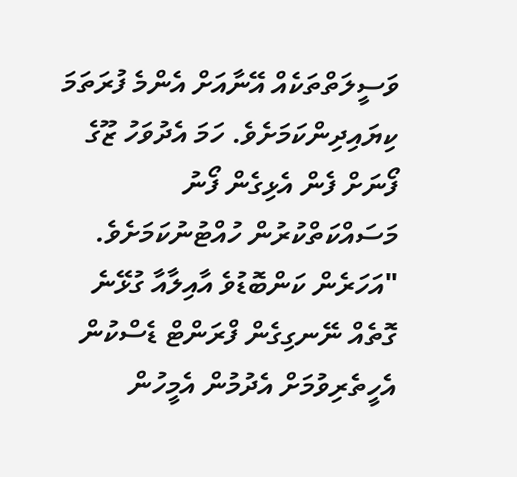ވަސީލަތްތަކެއް އޭނާއަށް އެންމެ ފުރަތަމަ ކިޔައިދިންކަމަށެވެ. ހަމަ އެދުވަހު ޒޫގެ ފޯނަށް ފެން އެޅިގެން ފޯނު މަސައްކަތްކުރުން ހުއްޓުނުކަމަށެވެ.
"އަހަރެން ކަންބޮޑުވެ އާއިލާއާ ގުޅޭނެ ގޮތެއް ނޭނގިގެން ފްރަންޓް ޑެސްކުން އެހީތެރިވުމަށް އެދުމުން އެމީހުން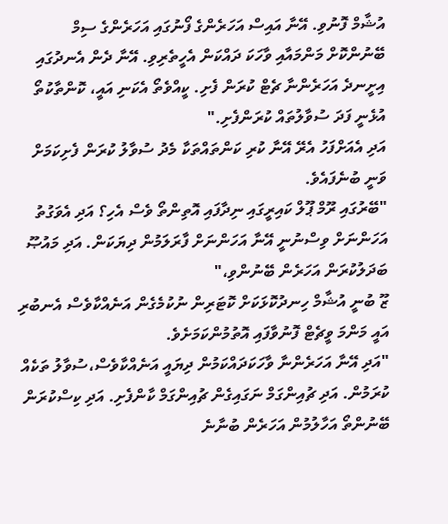އުޝާމް ފޮނުވި. އޭނާ އައިސް އަހަރެންގެ ފޯނުގައި އަހަރެންގެ ސިމް ބޭނުންކޮށް މަންމައާއި ވާހަކަ ދައްކަން އެހީތެރިވި. އޭނާ ދެން އެނދުގައި އިށީނދެ އަހަރެންނާ ޗެޓް ކުރަން ފެށި. ކީއްވެތޯ އެކަނި އައީ، ކޮންތާކުތޯ އުޅެނީ ފަދަ ސުވާލުތައް ކުރަންފެށި."
އަދި އެއަށްފަހު އެރޭ އޭނާ ކުރި ކަންތައްތަކާ މެދު ސުވާލު ކުރަން ފެށިކަމަށް ވަނީ ބުނެފައެވެ.
"ބޭރުގައި ރޫމް ޕޫލް ކައިރީގައި ނިދާފައި އޮތިންތޯ ވެސް އެހި؟ އަދި އެވަގުތު އަހަންނަށް ވިސްނުނީ އޭނާ އަހަންނަށް ފާރަލަމުން ދިޔަކަން. އަދި މައުޞޫ ބަދަލުކުރަން އަހަރެން ބޭނުންވި،"
ޒޫ ބުނީ އުޝާމް ހިނދުކޮޅަކަށް ކޮޓަރިން ނުކުމެގެން އަނެއްކާވެސް އެނބުރި އައީ މަންމަ ވީޗެޓް ފޮނުވާފައި އޮތުމުންކަމަށެވެ.
"އަދި އޭނާ އަހަރެންނާ ވާހަކަދައްކަމުން ދިޔައީ އަނެއްކާވެސް،ސުވާލު ތަކެއް ކުރަމުން. އަދި ޗުއިންގަމް ނަގައިގެން ޗުއިންގަމް ކާންފެށި. އަދި ކިސްކުރަން ބޭނުންތޯ އަހާލުމުން އަހަރެން ބުނާނެ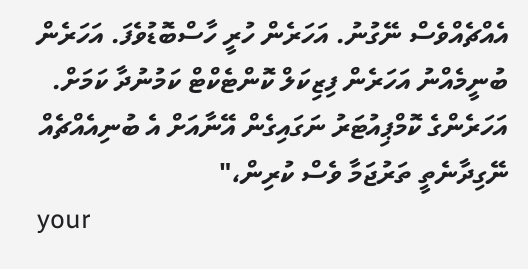އެއްޗެއްވެސް ނޭގުނު. އަހަރެން ހުރީ ހާސްބޮޑުވެފަ. އަހަރެން ބުނީމެއްނު އަހަރެން ފިޒިކަލް ކޮންޓެކްޓް ކަމުނުދާ ކަމަށް. އަހަރެންގެ ކޮމްޕިއުޓަރު ނަގައިގެން އޭނާއަށް އެ ބުނިއެއްޗެއް ނޭގިދާނެތީ ތަރުޖަމާ ވެސް ކުރިން،"
your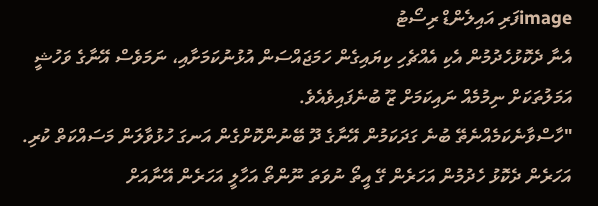imageފަރި އައިލެންޑް ރިސޯޓު
އެނާ ދެކޮޅުހެދުމުން އެކި އެއްޗެހި ކިޔައިގެން ހަމަޖައްސަން އުޅުނުކަމަށާއި، ނަމަވެސް އޭނާގެ ވަހުޝީ އަމަލުތަކަށް ނިމުމެއް ނައިކަމަށް ޒޫ ބުނެފައިވެއެވެ.
"ހާސްވާނެކަމެއްނެތޭ ބުނެ ގަދަކަމުން އޭނާގެ ދޫ ބޭނުންކޮށްގެން އަނގަ ހުޅުވާލަން މަސައްކަތް ކުރި. އަހަރެން ދެކޮޅު ހެދުމުން އަހަރެން ގޭ އީތޯ ނުވަތަ ނޫންތޯ އަހާލީ އަހަރެން އޭނާއަށް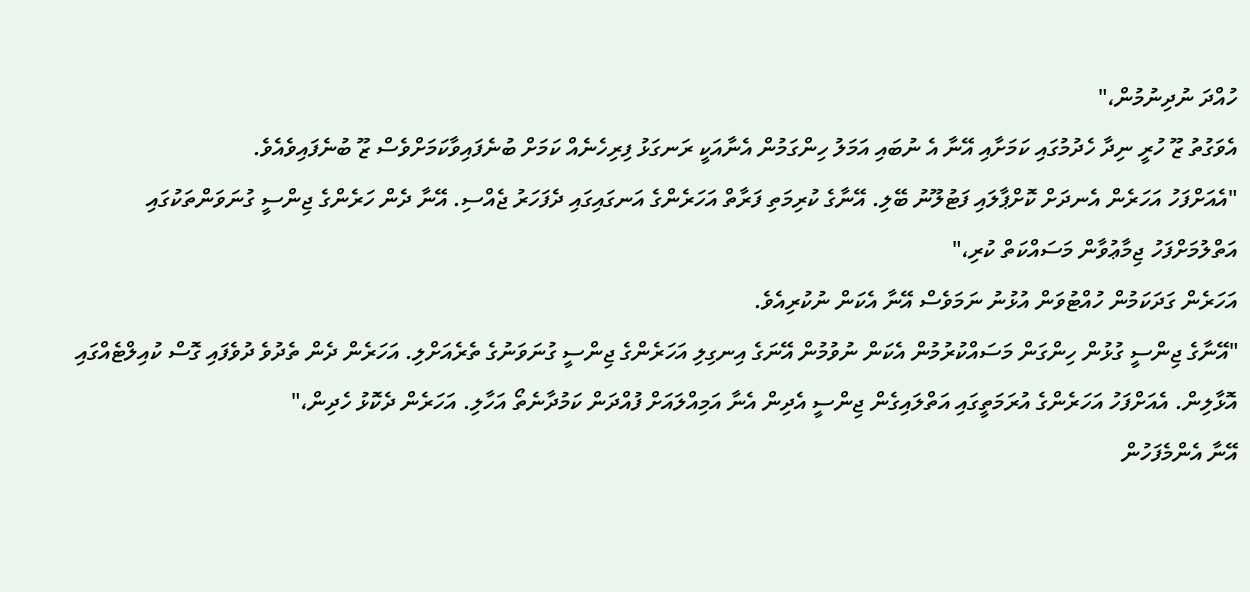ހުއްދަ ނުދިނުމުން،"
އެވަގުތު ޒޫ ހުރީ ނިދާ ހެދުމުގައި ކަމަށާއި އޭނާ އެ ނުބައި އަމަލު ހިންގަމުން އެނާއަކީ ރަނގަޅު ފިރިހެނެއް ކަމަށް ބުނެފައިވާކަމަށްވެސް ޒޫ ބުނެފައިވެއެވެ.
"އެއަށްފަހު އަހަރެން އެނދަށް ކޮށްޕާލައި ފަޓުލޫނު ބޭލި. އޭނާގެ ކުރިމަތި ފަރާތް އަހަރެންގެ އަނގައިގައި ދެފަހަރު ޖެއްސި. އޭނާ ދެން ހަރެންގެ ޖިންސީ ގުނަވަންތަކުގައި އަތްލުމަށްފަހު ޖިމާޢުވާން މަސައްކަތް ކުރި،"
އަހަރެން ގަދަކަމުން ހުއްޓުވަން އުޅުނު ނަމަވެސް އޭނާ އެކަން ނުކުރިއެވެ.
"އޭނާގެ ޖިންސީ ގުޅުން ހިންގަން މަސައްކުރުމުން އެކަން ނުވުމުން އޭނަގެ އިނގިލި އަހަރެންގެ ޖިންސީ ގުނަވަނުގެ ތެރެއަށްލި. އަހަރެން ދެން ތެދުވެ ދުވެފައި ގޮސް ކުއިލްޓެއްގައި އޮޅާލިން. އެއަށްފަހު އަހަރެންގެ އުރަމަތީގައި އަތްލައިގެން ޖިންސީ އެދިން އެނާ އަމިއްލައަށް ފުއްދަން ކަމުދާނެތޯ އަހާލި. އަހަރެން ދެކޮޅު ހެދިން،"
އޭނާ އެންމެފަހުން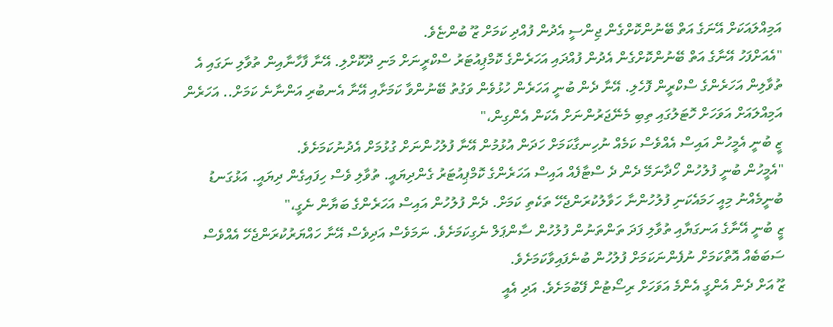އަމިއްލައަކަށް އޭނަގެ އަތް ބޭނުންކޮށްގެން ޖިންސީ އެދުން ފުއްދި ކަމަށް ޒޫ ބުންޏެވެ.
"އެއަށްފަހު އޭނާގެ އަތް ބޭނުންކޮށްގެން އެދުން ފުއްދައި އަހަރެންގެ ކޮމްޕިއުޓަރު ސްކްރީނަށް މަނި ދޫކޮށްލި. އޭނާ ފާހާނާއިން ތުވާލި ނަގައި އެ ތުވާލިން އަހަރެންގެ ސްކްރީން ފޮހެލި. އޭނާ ދެން ބުނީ އަހަރެން ހުޅުވެން ވަގުތު ބޭނުންވާ ކަމަށާއި އޭނާ އެނބުރި އަންނާނެ ކަމަށް.. އަހަރެން އަމިއްލައަށް އަވަހަށް ހޮޓަލުގައި ތިބި މެނޭޖަރުންނަށް އެކަން އެންގިން،"
ޒީ ބުނީ އެމީހުން އައިސް އެއްވެސް ކަމެއް ނުހިނގާކަމަށް ހަދަން އުޅުމުން އޭނާ ފުލުހުންނަށް ގުޅުމަށް އެދުނުކަމަށެވެ.
"އެމީހުން ބުނީ ފުލުހުން ހޯދާނަމޭ ދެން ދެ ސްޓާފެއް އައިސް އަހަރެންގެ ކޮމްޕިއުޓަރު ގެންދިޔައީ. ތުވާލި ވެސް ހިފައިގެން ދިޔައީ. އަޅުގަނޑު ބުނީމެއްނު މިއީ ހަމައެކަނި ފުލުހުންނާ ހަވާލުކުރަންޖެހޭ ތަކެތި ކަމަށް. ދެން ފުލުހުން އައިސް އަހަރެންގެ ބަޔާން ނެގީ،"
ޒީ ބުނީ އޭނާގެ އަނގަޔާއި ތުވާލި ފަދަ ތަންތަނުން ފުލުހުން ސާންޕަލް ނެގިކަމަށެވެ. ނަމަވެސް އަދިވެސް އޭނާ ހައްޔަރުކުރަންޖެހޭ އެއްވެސް ސަބަބެއް އޮތްކަމަށް ނުފެންނަކަމަށް ފުލުހުން ބުނެފައިވާކަމަށެވެ.
ޒޫ އަށް ދެން އެންގީ އެންމެ އަވަހަށް ރިސޯޓުން ފޭބުމަށެވެ. އަދި އެއީ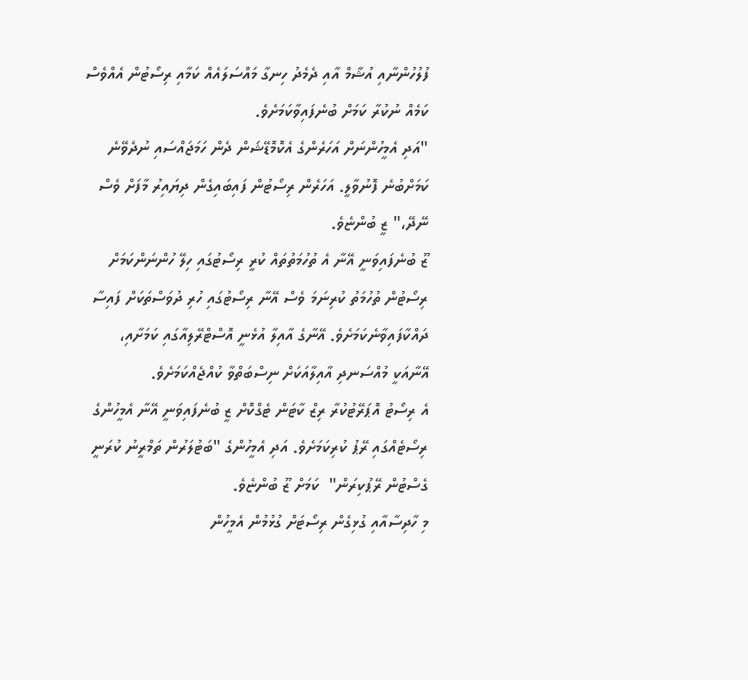ފުލުހުންނާއި އުޝާމް އާއި ދެމެދު ހިނގާ މައްސަލައެއް ކަމާއި ރިސޯޓުން އެއްވެސް ކަމެއް ނުކުރާ ކަމަށް ބުނެފައިވާކަމަށެވެ.
"އަދި އެމީހުންނަށް އަހަރެންގެ އެކޮމޮޑޭޝަން ދެން ހަމަޖައްސައި ނުދެވޭނެ ކަމަށްބުނެ ފޮނުވާލީ. އަހަރެން ރިސޯޓުން ފައިބައިގެން ދިޔައިރު މާފަށް ވެސް ނޭދޭ،" ޒީ ބުންޏެވެ.
ޒޫ ބުނެފައިވަނީ އޭނާ އެ ތުހުމަތުތައް ކުރީ ރިސޯޓުގައި ހިލޭ ހުންނަންކަމަށް ރިސޯޓުން ތުހުމަތު ކުރިނަމަ ވެސް އޭނާ ރިސޯޓުގައި ހުރި ދުވަސްތަކަށް ފައިސާ ދައްކާފައިވާނެކަމަށެވެ. އޭނާގެ އާއިލާ އުޅެނީ އޮސްޓްރޭލިއާގައި ކަމަށާއި، އޭނާއަކީ މުއްސަނދި އާއިލާއަކަށް ނިސްބަތްވާ ކުއްޖެއްކަމަށެވެ.
އެ ރިސޯޓު އޮޕަރޭޓުކުރާ ރިޒް ކާޓަން ޓެގްކޮށް ޒީ ބުނެފައިވަނީ އޭނާ އެމީހުންގެ ރިސޯޓެއްގައި ރޭޕު ކުރިކަމަށެވެ. އަދި އެމީހުންގެ "ބަޓުލަރުން ތަމްރީނު ކުރަނީ ގެސްޓުން ރޭޕުކިރަން"  ކަމަށް ޒޫ ބުންޏެވެ.
މި ހާދިސާއާއި ގުޅިގެން ރިސޯޓަށް ގުޅުމުން އެމީހުން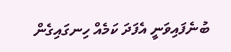ބުނެފައިވަނީ އެފަދަ ކަމެއް ހިނގައިގެން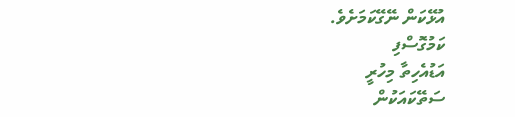އުޅޭކަން ނޭގޭކަމަށެވެ.
ކަމުގޮސްފި
އަޑުއެހިތާ މިހުރީ
ސަތޭކައަކުން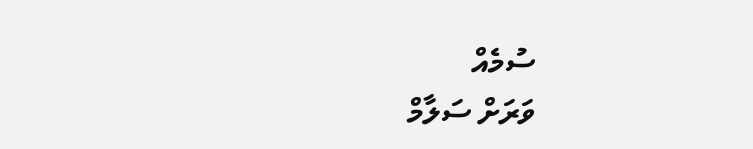ސުމެއް
ވަރަށް ސަލާމް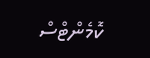ކޮމެންޓްސް